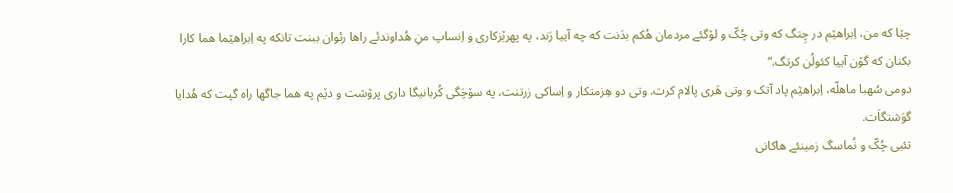چێا که من، اِبراهێم در چِتگ که وتی چُکّ و لۆگئے مردمان هُکم بدَنت که چه آییا رَند، په پهرێزکاری و اِنساپ منِ هُداوندئے راها رئوان ببنت تانکه په اِبراهێما هما کارا بکنان که گۆن آییا کئولُن کرتگ.“
دومی سُهبا ماهلّه، اِبراهێم پاد آتک و وتی هَری پالام کرت. وتی دو هِزمتکار و اِساکی زرتنت، په سۆچَگی کُربانیگا داری پرۆشت و دێم په هما جاگها راه گپت که هُدایا گوَشتگاَت.
تئیی چُکّ و نُماسگ زمینئے هاکانی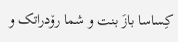کِساسا بازَ بنت و شما رۆدراتک و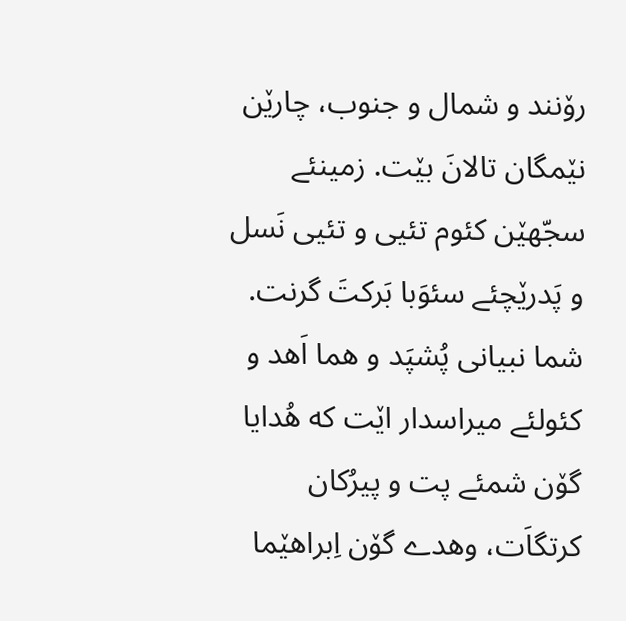رۆنند و شمال و جنوب، چارێن نێمگان تالانَ بێت. زمینئے سجّهێن کئوم تئیی و تئیی نَسل و پَدرێچئے سئوَبا بَرکتَ گرنت.
شما نبیانی پُشپَد و هما اَهد و کئولئے میراسدار اێت که هُدایا گۆن شمئے پت و پیرُکان کرتگاَت، وهدے گۆن اِبراهێما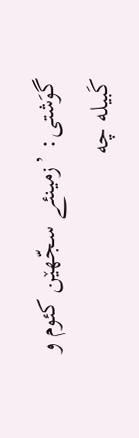گوَشتی: ’زمینئے سجّهێن کئوم و کَبیله چه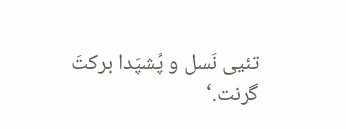تئیی نَسل و پُشپَدا برکتَ گرنت.‘